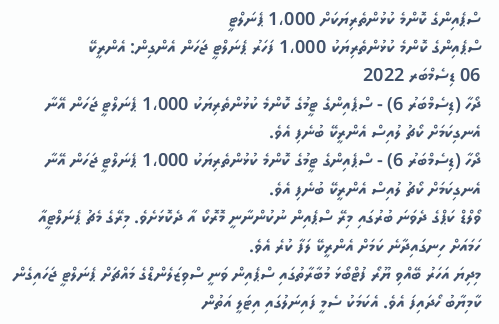ސްޕެއިންގެ ކޮންމެ ކުޅުންތެރިޔަކަށް 1،000 ޕެނަލްޓީ
ސްޕެއިންގެ ކޮންމެ ކުޅުންތެރިޔަކު 1،000 ފަހަރު ޕެނަލްޓީ ޖަހަން އެންގިން: އެންރީކޭ
06 ޑިސެމްބަރ 2022
ދޯހާ (ޑިސެމްބަރު 6) - ސްޕެއިންގެ ޓީމުގެ ކޮންމެ ކުޅުންތެރިޔަކު 1،000 ޕެނަލްޓީ ޖަހަން އޭނާ އެނގިކަމަށް ކޯޗު ލުއިސް އެންރީކޭ ބުނެފި އެވެ.
ދޯހާ (ޑިސެމްބަރު 6) - ސްޕެއިންގެ ޓީމުގެ ކޮންމެ ކުޅުންތެރިޔަކު 1،000 ޕެނަލްޓީ ޖަހަން އޭނާ އެނގިކަމަށް ކޯޗު ލުއިސް އެންރީކޭ ބުނެފި އެވެ.
ވޯލްޑް ކަޕްގެ ދެވަނަ ބުރުގައި މިރޭ ސްޕެއިން ނުކުންނާނީ މޮރޮކޯ އާ ދެކޮޅަށެވެ. މިރޭގެ މެޗު ޕެނަލްޓީއާ ހަމައަށް ހިނގައިދާނެ ކަމަށް އެންރީކޭ ލަފާ ކުރެ އެވެ.
މިދިޔަ އަހަރު ބޭއްވި ޔޫރޯ ފުޓްބޯޅަ މުބާރާތުގައި ސްޕެއިން ވަނީ ސްވިޒަލެންޑްގެ މައްޗަށް ޕެނަލްޓީ ޖަހައިގެން ކާމިޔާބު ހޯދައިފަ އެވެ. އެކަމަކު ސެމީ ފައިނަލުގައި އިޓަލީ އަތުން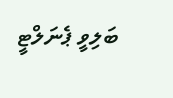ބަލިވީ ޕެނަލްޓީ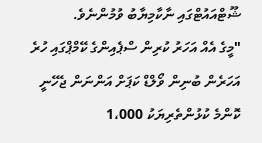ޝޫޓްއައުޓްގައި ނާކާމިޔާބު ވުމުންނެވެ.
"މީގެ އެއް އަހަރު ކުރިން ސްޕެއިންގެ ކޭމްޕްގައި ހުރެ އަހަރެން ބުނިން ވޯލްޑް ކަޕަށް އަންނަން ޖެހޭނީ ކޮންމެ ކުޅުންތެރިޔަކު 1،000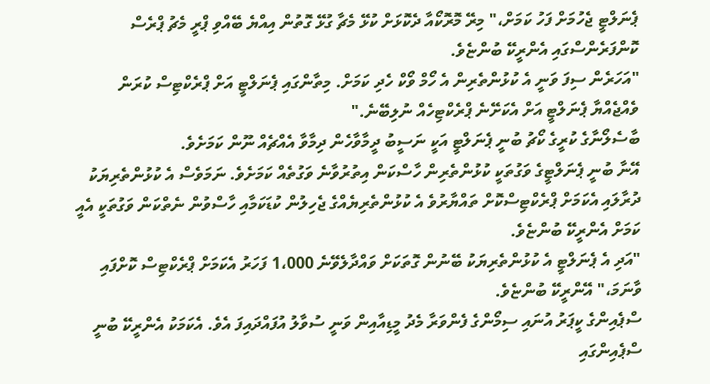ޕެނަލްޓީ ޖެހުމަށް ފަހު ކަމަށް،" މިރޭ މޮރޮކޯއާ ދެކޮޅަށް ކުޅޭ މެޗާ ގުޅޭ ގޮތުން އިއްޔެ ބޭއްވި ޕްރީ މެޗު ޕްރެސް ކޮންފަރެންސްގައި އެންރީކޭ ބުންޏެވެ.
"އަހަރެން ސިފަ ވަނީ އެ ކުޅުންތެރިން އެ ހޯމް ވޯކް ހެދި ކަމަށް. މިތާންގައި ޕެނަލްޓީ އަށް ޕްރެކްޓިސް ކުރަން ވެއްޖެއްޔާ ޕެނަލްޓީ އަށް އެކަށޭނެ ޕްރެކްޓިހެއް ނުލިބޭނެ."
ބާސެލޯނާގެ ކުރީގެ ކޯޗު ބުނީ ޕެނަލްޓީ އަކީ ނަސީބު ދީމާވާހެން ދިމާވާ އެއްޗެއް ނޫން ކަމަށެވެ.
އޭނާ ބުނީ ޕެނަލްޓީގެ ވަގުތަކީ ކުޅުންތެރިން ހާސްކަން އިތުރުވާނެ ވަގުތެއް ކަމަށެވެ. ނަމަވެސް އެ ކުޅުންތެރިޔަކު ދުރާލައި އެކަމަށް ޕްރެކްޓިސްކޮށް ތައްޔާރުވެ އެ ކުޅުންތެރިޔެއްގެ ޖެހިލުން ކުޑަކަމާއި ހާސްވުން ނެތްކަން ވަގުތަކީ އެއީ ކަމަށް އެންރީކޭ ބުންޏެވެ.
"އަދި އެ ޕެނަލްޓީ އެ ކުޅުންތެރިޔަކު ބޭނުން ގޮތަކަށް ވައްދާލެވޭނެ 1،000 ފަހަރު އެކަމަށް ޕްރެކްޓިސް ކޮށްފައި ވާނަމަ،" އޭންރީކޭ ބުންޏެވެ.
ސްޕެއިންގެ ކީޕަރު އުނައި ސިމޯންގެ ފެންވަރާ މެދު މީޑިއާއިން ވަނީ ސުވާލު އުފައްދައިފަ އެވެ. އެކަމަކު އެންރީކޭ ބުނީ ސްޕެއިންގައި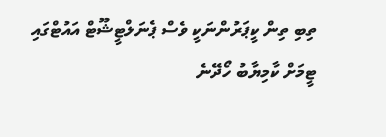ތިބި ތިން ކީޕަރުންނަކީ ވެސް ޕެނަލްޓީޝޫޓް އައުޓްގައި ޓީމަށް ކާމިޔާބު ހޯދޭނެ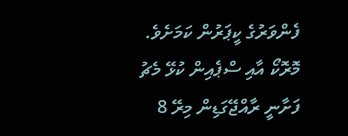ފެންވަރުގެ ކީޕަރުން ކަމަށެވެ.
މޮރޮކޯ އާއި ސްޕެއިން ކުޅޭ މެޗު ފަށާނީ ރާއްޖޭގަޑިން މިރޭ 8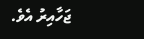ޖަހާއިރު އެވެ.